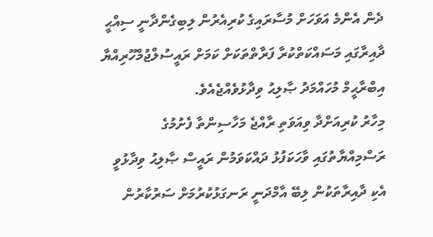ދެން އެންމެ އަވަހަށް މުސާރައިގެ ކުރިއެރުން ލިބިގެންދާނީ ސިއްޙީ ދާއިރާގައި މަސައްކަތްކުރާ ފަރާތްތަކަށް ކަމަށް ރައީސުލްޖުމްހޫރިއްޔާ އިބްރާޙީމް މުހައްމަދު ޞާލިޙު ވިދާޅުވެއްޖެއެވެ.
މިހާރު ކުރިއަށްދާ ވިއަވަތި ރާއްޖެ މަހާސިންތާ ފެށުމުގެ ރަސްމިއްޔާތުގައި ވާހަކަފުޅު ދައްކަވަމުން ރައީސް ޞާލިޙު ވިދާޅުވީ އެކި ދާއިރާތަކުން ލިބޭ އާމްދަނީ ރަނގަޅުކުރުމަށް ސަރުކާރުން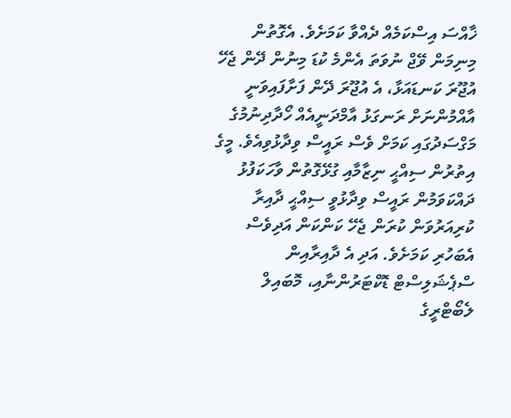ޚާއްސަ އިސްކަމެއް ދެއްވާ ކަމަށެވެ. އެގޮތުން މިނިމަން ވޭޖް ނުވަތަ އެންމެ ކުޑަ މިނުން ދޭން ޖެހޭ އުޖޫރަ ކަނޑައަޅާ، އެ އުޖޫރަ ދޭން ފަށާފައިވަނީ އާއްމުންނަށް ރަނގަޅު އާމްދަނީއެއް ހޯދާދިނުމުގެ މަގްސަދުގައި ކަމަށް ވެސް ރައީސް ވިދާޅުވިއެވެ. މީގެ އިތުރުން ސިއްޙީ ނިޒާމާއި ގުޅޭގޮތުން ވާހަކަފުޅު ދައްކަވަމުން ރައީސް ވިދާޅުވީ ސިއްޙީ ދާއިރާ ކުރިއަރުވަން ކުރަން ޖެހޭ ކަންކަން އަދިވެސް އެބަހުރި ކަމަށެވެ. އަދި އެ ދާއިރާއިން ސްޕެޝަލިސްޓް ޑޮކްޓަރުންނާއި، މޮބައިލް ލެބޯޓްރީގެ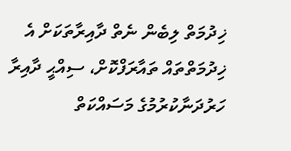ޚިދުމަތް ލިބެން ނެތް ދާއިރާތަކަށް އެ ޚިދުމަތްތައް ތައާރަފްކޮށް، ސިއްޙީ ދާއިރާ ހަރުދަނާކުރުމުގެ މަސައްކަތް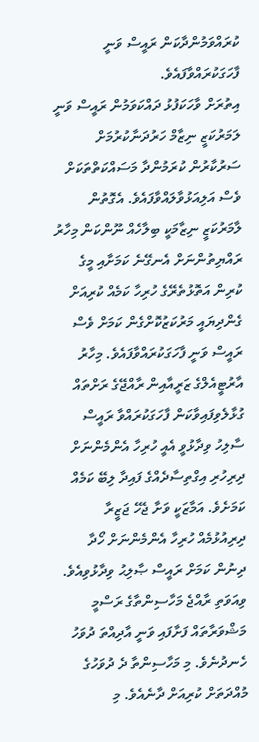ކުރައްވަމުންދާކަން ރައީސް ވަނީ ފާހަގަކުރައްވާފައެވެ.
އިތުރަށް ވާހަކަފުޅު ދައްކަވަމުން ރައީސް ވަނީ ލަމަރުކަޒީ ނިޒާމް ހަރުދަނާކުރުމަށް ސަރުކާރުން ކުރަމުންދާ މަސައްކަތްތަކަށް ވެސް އަލިއަޅުވާލައްވާފައެވެ. އެގޮތުން ލާމަރުކަޒީ ނިޒާމަކީ ބިލާހެއް ނޫންކަން މިހާރު ރައްޔިތުންނަށް އެނގޭނެ ކަމަށާއި މީގެ ކުރިން އަތޮޅުތެރޭގެ ހުރިހާ ކަމެއް ކުރިއަށް ގެންދިޔައީ މަރުކަޒުކޮށްގެން ކަމަށް ވެސް ރައީސް ވަނީ ފާހަގަކުރައްވާފައެވެ. މިހާރު އާރުޓީއެލްގެ ޒަރީއާއިން ރާއްޖޭގެ ރަށްތައް ގުޅާލެވިފައިވާކަން ފާހަގަކުރައްވާ ރައީސް ސާލިހު ވިދާޅުވީ އެއީ ހުރިހާ އެންމެންނަށް ދިރިހުރި އިގްތިސާދެއްގެ ފައިދާ ލިބޭ ކަމެއް ކަމަށެވެ. އަމާޒަކީ ވަށާ ޖެހޭ ޖަޒީރާ ދިރިއުޅުމެއް ހުރިހާ އެންމެންނަށް ހޯދާ ދިނުން ކަމަށް ރައީސް ޞާލިޙު ވިދާޅުވިއެވެ.
ވިއަވަތި ރާއްޖެ މަހާސިންތާގެ ރަސްމީ މަޝްވަރާތައް ފަށާފައި ވަނީ އާދިއްތަ ދުވަހު ހެނދުނެވެ. މި މަހާސިންތާ ދެ ދުވަހުގެ މުއްދަތަށް ކުރިއަށް ދާނެއެވެ. މި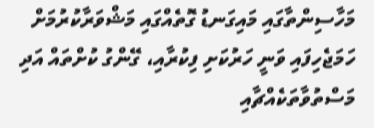މަހާސިންތާގައި މައިގަނޑު ގޮތެއްގައި މަޝްވަރާކުރުމަށް ހަމަޖެހިފައި ވަނީ ހަރުކަށި ފިކުރާއި، ގޭންގު ކުށްތައް އަދި މަސްތުވާތަކެއްޗާއި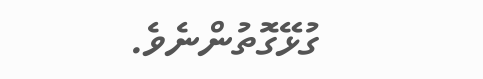ގުޅޭގޮތުންނެވެ.